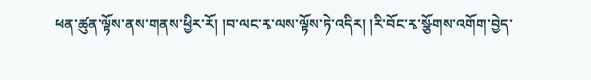ཕན་ཚུན་ལྟོས་ནས་གནས་ཕྱིར་རོ། །བ་ལང་རྭ་ལས་ལྟོས་ཏེ་འདིར། །རི་བོང་རྭ་སྩོགས་འགོག་བྱེད་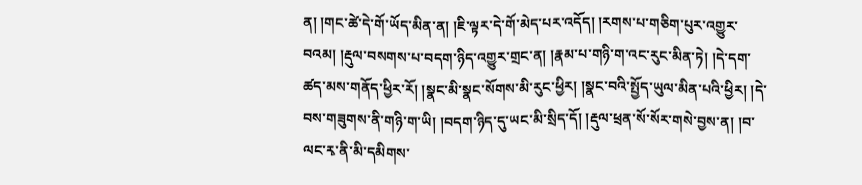ན། །གང་ཚེ་དེ་གོ་ཡོད་མིན་ན། །ཇི་ལྟར་དེ་གོ་མེད་པར་འདོད། །རགས་པ་གཅིག་པུར་འགྱུར་བའམ། །རྡུལ་བསགས་པ་བདག་ཉིད་འགྱུར་གྲང་ན། །རྣམ་པ་གཉི་ག་འང་རུང་མིན་ཏེ། །དེ་དག་ཚད་མས་གནོད་ཕྱིར་རོ། །སྣང་མི་སྣང་སོགས་མི་རུང་ཕྱིར། །སྣང་བའི་སྤྱོད་ཡུལ་མིན་པའི་ཕྱིར། །དེ་བས་གཟུགས་ནི་གཉི་ག་ཡི། །བདག་ཉིད་དུ་ཡང་མི་སྲིད་དོ། །རྡུལ་ཕྲན་སོ་སོར་གསེ་བྱས་ན། །བ་ལང་རྭ་ནི་མི་དམིགས་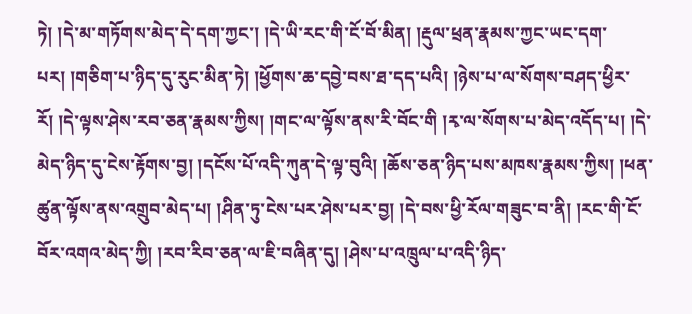ཏེ། །དེ་མ་གཏོགས་མེད་དེ་དག་ཀྱང་། །དེ་ཡི་རང་གི་ངོ་བོ་མིན། །རྡུལ་ཕྲན་རྣམས་ཀྱང་ཡང་དག་པར། །གཅིག་པ་ཉིད་དུ་རུང་མིན་ཏེ། །ཕྱོགས་ཆ་དབྱེ་བས་ཐ་དད་པའི། །ཉེས་པ་ལ་སོགས་བཤད་ཕྱིར་རོ། །དེ་ལྟས་ཤེས་རབ་ཅན་རྣམས་ཀྱིས། །གང་ལ་ལྟོས་ནས་རི་བོང་གི །རྭ་ལ་སོགས་པ་མེད་འདོད་པ། །དེ་མེད་ཉིད་དུ་ངེས་རྟོགས་བྱ། །དངོས་པོ་འདི་ཀུན་དེ་ལྟ་བུའི། །ཆོས་ཅན་ཉིད་པས་མཁས་རྣམས་ཀྱིས། །ཕན་ཚུན་ལྟོས་ནས་འགྲུབ་མེད་པ། །ཤིན་ཏུ་ངེས་པར་ཤེས་པར་བྱ། །དེ་བས་ཕྱི་རོལ་གཟུང་བ་ནི། །རང་གི་ངོ་བོར་འགའ་མེད་ཀྱི། །རབ་རིབ་ཅན་ལ་ཇི་བཞིན་དུ། །ཤེས་པ་འཁྲུལ་པ་འདི་ཉིད་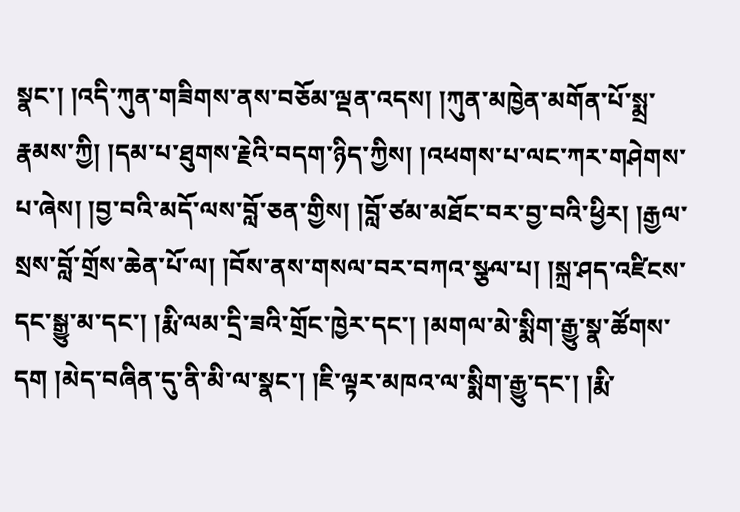སྣང་། །འདི་ཀུན་གཟིགས་ནས་བཅོམ་ལྡན་འདས། །ཀུན་མཁྱེན་མགོན་པོ་སྨྲ་རྣམས་ཀྱི། །དམ་པ་ཐུགས་རྗེའི་བདག་ཉིད་ཀྱིས། །འཕགས་པ་ལང་ཀར་གཤེགས་པ་ཞེས། །བྱ་བའི་མདོ་ལས་བློ་ཅན་གྱིས། །བློ་ཙམ་མཐོང་བར་བྱ་བའི་ཕྱིར། །རྒྱལ་སྲས་བློ་གྲོས་ཆེན་པོ་ལ། །བོས་ནས་གསལ་བར་བཀའ་སྩལ་པ། །སྐྲ་ཤད་འཛིངས་དང་སྒྱུ་མ་དང་། །རྨི་ལམ་དྲི་ཟའི་གྲོང་ཁྱེར་དང་། །མགལ་མེ་སྨིག་རྒྱུ་སྣ་ཚོགས་དག །མེད་བཞིན་དུ་ནི་མི་ལ་སྣང་། །ཇི་ལྟར་མཁའ་ལ་སྨིག་རྒྱུ་དང་། །རྨི་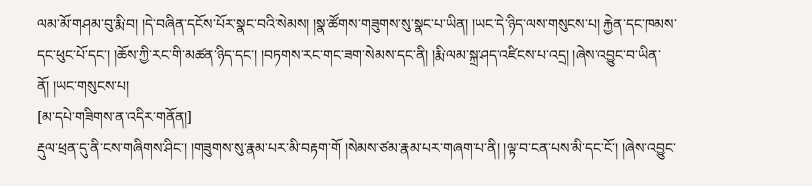ལམ་མོ་གཤམ་བུ་རྨི་བ། །དེ་བཞིན་དངོས་པོར་སྣང་བའི་སེམས། །སྣ་ཚོགས་གཟུགས་སུ་སྣང་པ་ཡིན། །ཡང་དེ་ཉིད་ལས་གསུངས་པ། རྐྱེན་དང་ཁམས་དང་ཕུང་པོ་དང་། །ཆོས་ཀྱི་རང་གི་མཚན་ཉིད་དང་། །བཏགས་རང་གང་ཟག་སེམས་དང་ནི། །རྨི་ལམ་སྐྲ་ཤད་འཛིངས་པ་འདྲ། །ཞེས་འབྱུང་བ་ཡིན་ནོ། །ཡང་གསུངས་པ།
[མ་དཔེ་གཟིགས་ན་འདིར་གནོན།]
རྡུལ་ཕྲན་དུ་ནི་ངས་གཞིགས་ཤིང་། །གཟུགས་སུ་རྣམ་པར་མི་བརྟག་གོ །སེམས་ཙམ་རྣམ་པར་གཞག་པ་ནི། །ལྟ་བ་ངན་པས་མི་དང་ངོ་། །ཞེས་འབྱུང་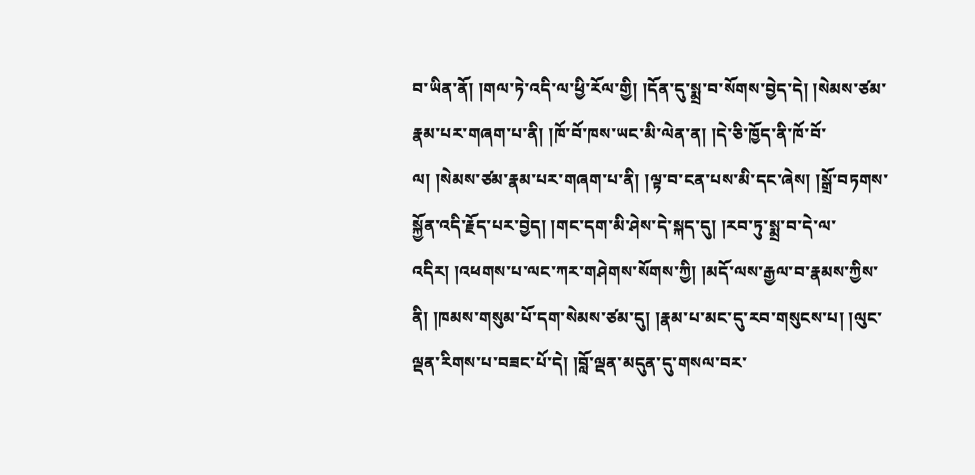བ་ཡིན་ནོ། །གལ་ཏེ་འདི་ལ་ཕྱི་རོལ་གྱི། །དོན་དུ་སྨྲ་བ་སོགས་བྱེད་དེ། །སེམས་ཙམ་རྣམ་པར་གཞག་པ་ནི། །ཁོ་བོ་ཁས་ཡང་མི་ལེན་ན། །དེ་ཅི་ཁྱོད་ནི་ཁོ་བོ་ལ། །སེམས་ཙམ་རྣམ་པར་གཞག་པ་ནི། །ལྟ་བ་ངན་པས་མི་དང་ཞེས། །སྒྲོ་བཏགས་སྐྱོན་འདི་རྗོད་པར་བྱེད། །གང་དག་མི་ཤེས་དེ་སྐད་དུ། །རབ་ཏུ་སྨྲ་བ་དེ་ལ་འདིར། །འཕགས་པ་ལང་ཀར་གཤེགས་སོགས་ཀྱི། །མདོ་ལས་རྒྱལ་བ་རྣམས་ཀྱིས་ནི། །ཁམས་གསུམ་པོ་དག་སེམས་ཙམ་དུ། །རྣམ་པ་མང་དུ་རབ་གསུངས་པ། །ལུང་ལྡན་རིགས་པ་བཟང་པོ་དེ། །བློ་ལྡན་མདུན་དུ་གསལ་བར་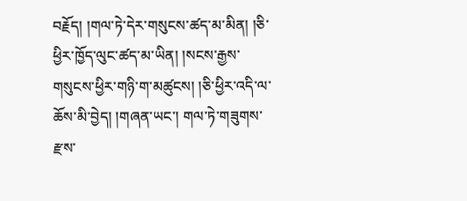བརྗོད། །གལ་ཏེ་དེར་གསུངས་ཚད་མ་མིན། །ཅི་ཕྱིར་ཁྱོད་ལུང་ཚད་མ་ཡིན། །སངས་རྒྱས་གསུངས་ཕྱིར་གཉི་ག་མཚུངས། །ཅི་ཕྱིར་འདི་ལ་ཆོས་མི་བྱེད། །གཞན་ཡང་། གལ་ཏེ་གཟུགས་རྫས་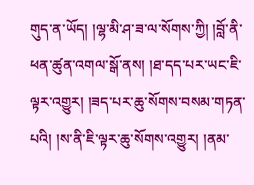གུད་ན་ཡོད། །ལྷ་མི་ཤ་ཟ་ལ་སོགས་ཀྱི། །བློ་ནི་ཕན་ཚུན་འགལ་སྒོ་ནས། །ཐ་དད་པར་ཡང་ཇི་ལྟར་འགྱུར། །ཟད་པར་ཆུ་སོགས་བསམ་གཏན་པའི། །ས་ནི་ཇི་ལྟར་ཆུ་སོགས་འགྱུར། །ནམ་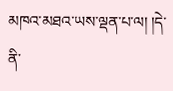མཁའ་མཐའ་ཡས་ལྡན་པ་ལ། །དེ་ནི་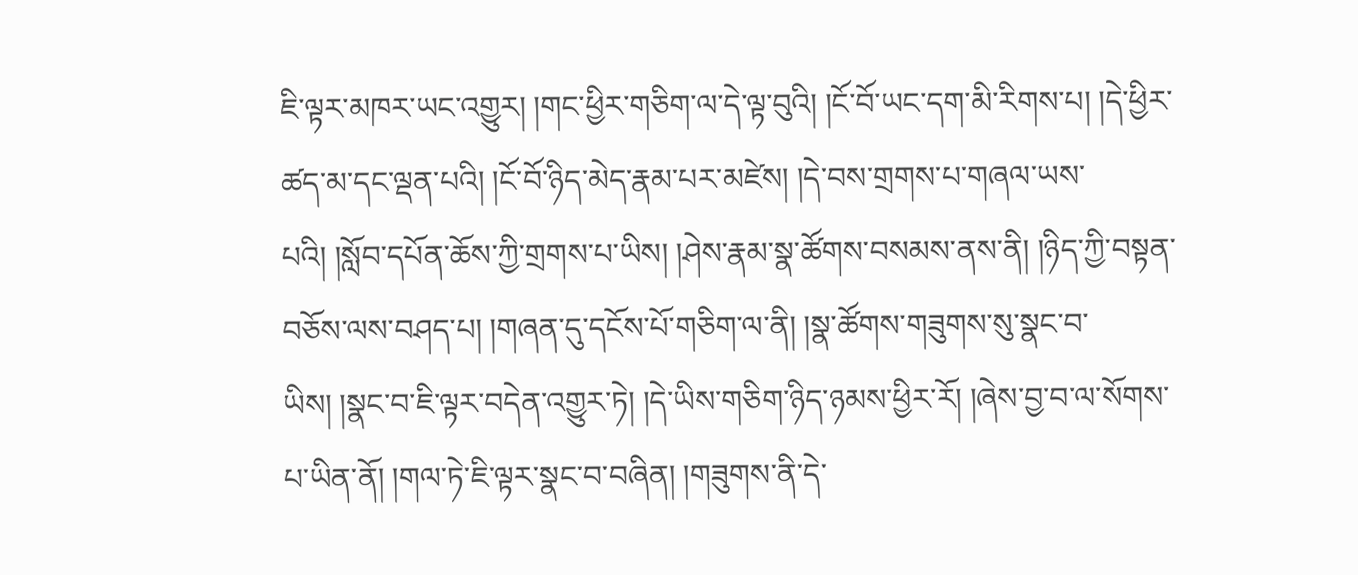ཇི་ལྟར་མཁར་ཡང་འགྱུར། །གང་ཕྱིར་གཅིག་ལ་དེ་ལྟ་བུའི། །ངོ་བོ་ཡང་དག་མི་རིགས་པ། །དེ་ཕྱིར་ཚད་མ་དང་ལྡན་པའི། །ངོ་བོ་ཉིད་མེད་རྣམ་པར་མཛེས། །དེ་བས་གྲགས་པ་གཞལ་ཡས་པའི། །སློབ་དཔོན་ཆོས་ཀྱི་གྲགས་པ་ཡིས། །ཤེས་རྣམ་སྣ་ཚོགས་བསམས་ནས་ནི། །ཉིད་ཀྱི་བསྟན་བཅོས་ལས་བཤད་པ། །གཞན་དུ་དངོས་པོ་གཅིག་ལ་ནི། །སྣ་ཚོགས་གཟུགས་སུ་སྣང་བ་ཡིས། །སྣང་བ་ཇི་ལྟར་བདེན་འགྱུར་ཏེ། །དེ་ཡིས་གཅིག་ཉིད་ཉམས་ཕྱིར་རོ། །ཞེས་བྱ་བ་ལ་སོགས་པ་ཡིན་ནོ། །གལ་ཏེ་ཇི་ལྟར་སྣང་བ་བཞིན། །གཟུགས་ནི་དེ་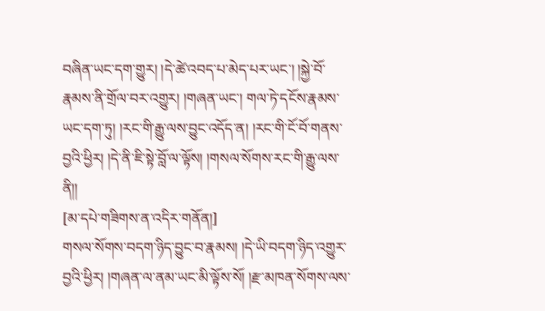བཞིན་ཡང་དག་གྱུར། །དེ་ཚེ་འབད་པ་མེད་པར་ཡང་། །སྐྱེ་བོ་རྣམས་ནི་གྲོལ་བར་འགྱུར། །གཞན་ཡང་། གལ་ཏེ་དངོས་རྣམས་ཡང་དག་ཏུ། །རང་གི་རྒྱུ་ལས་བྱུང་འདོད་ན། །རང་གི་ངོ་བོ་གནས་བྱའི་ཕྱིར། །དེ་ནི་ཇི་སྟེ་བློ་ལ་ལྟོས། །གསལ་སོགས་རང་གི་རྒྱུ་ལས་ནི།།
[མ་དཔེ་གཟིགས་ན་འདིར་གནོན།]
གསལ་སོགས་བདག་ཉིད་བྱུང་བ་རྣམས། །དེ་ཡི་བདག་ཉིད་འགྱུར་བྱའི་ཕྱིར། །གཞན་ལ་ནམ་ཡང་མི་ལྟོས་སོ། །རྫ་མཁན་སོགས་ལས་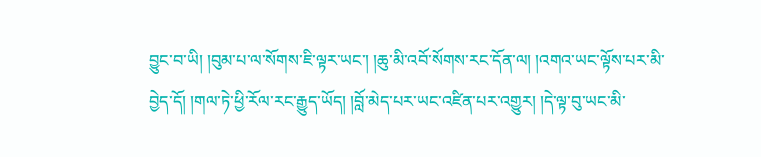བྱུང་བ་ཡི། །བུམ་པ་ལ་སོགས་ཇི་ལྟར་ཡང་། །ཆུ་མི་འབོ་སོགས་རང་དོན་ལ། །འགའ་ཡང་ལྟོས་པར་མི་བྱེད་དོ། །གལ་ཏེ་ཕྱི་རོལ་རང་རྒྱུད་ཡོད། །བློ་མེད་པར་ཡང་འཛིན་པར་འགྱུར། །དེ་ལྟ་བུ་ཡང་མི་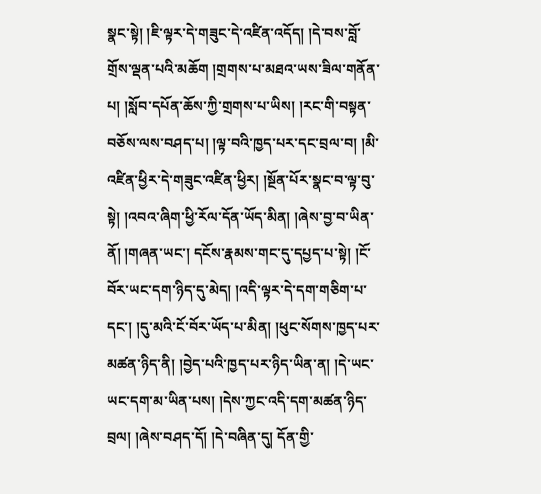སྣང་སྟེ། །ཇི་ལྟར་དེ་གཟུང་དེ་འཛིན་འདོད། །དེ་བས་བློ་གྲོས་ལྡན་པའི་མཆོག །གྲགས་པ་མཐའ་ཡས་ཟིལ་གནོན་པ། །སློབ་དཔོན་ཆོས་ཀྱི་གྲགས་པ་ཡིས། །རང་གི་བསྟན་བཅོས་ལས་བཤད་པ། །ལྟ་བའི་ཁྱད་པར་དང་བྲལ་བ། །མི་འཛིན་ཕྱིར་དེ་གཟུང་འཛིན་ཕྱིར། །སྔོན་པོར་སྣང་བ་ལྟ་བུ་སྟེ། །འབའ་ཞིག་ཕྱི་རོལ་དོན་ཡོད་མིན། །ཞེས་བྱ་བ་ཡིན་ནོ། །གཞན་ཡང་། དངོས་རྣམས་གང་དུ་དཔྱད་པ་སྟེ། །ངོ་བོར་ཡང་དག་ཉིད་དུ་མེད། །འདི་ལྟར་དེ་དག་གཅིག་པ་དང་། །དུ་མའི་ངོ་བོར་ཡོད་པ་མིན། །ཕུང་སོགས་ཁྱད་པར་མཚན་ཉིད་ནི། །བྱེད་པའི་ཁྱད་པར་ཉིད་ཡིན་ན། །དེ་ཡང་ཡང་དག་མ་ཡིན་པས། །དེས་ཀྱང་འདི་དག་མཚན་ཉིད་བྲལ། །ཞེས་བཤད་དོ། །དེ་བཞིན་དུ། དོན་གྱི་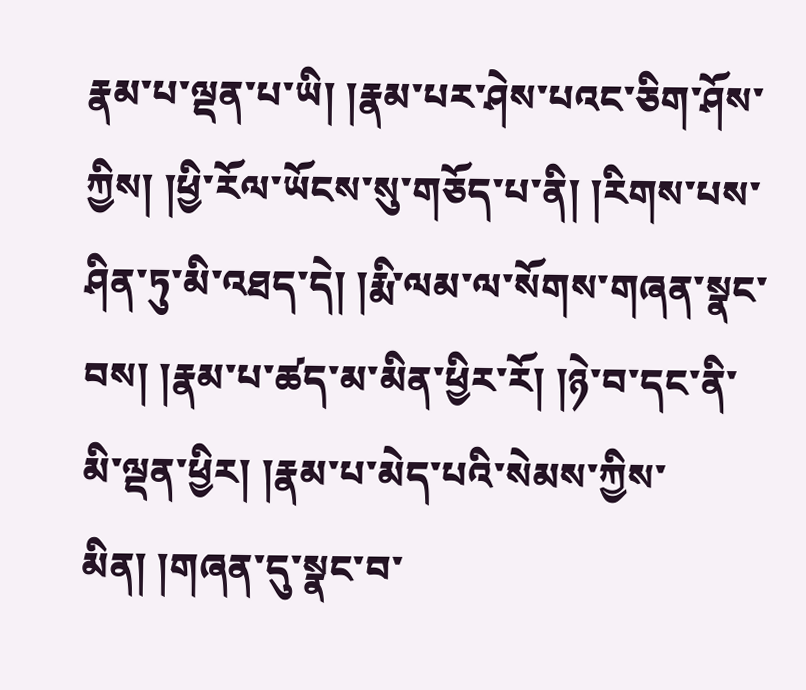རྣམ་པ་ལྡན་པ་ཡི། །རྣམ་པར་ཤེས་པའང་ཅིག་ཤོས་ཀྱིས། །ཕྱི་རོལ་ཡོངས་སུ་གཅོད་པ་ནི། །རིགས་པས་ཤིན་ཏུ་མི་འཐད་དེ། །རྨི་ལམ་ལ་སོགས་གཞན་སྣང་བས། །རྣམ་པ་ཚད་མ་མིན་ཕྱིར་རོ། །ཉེ་བ་དང་ནི་མི་ལྡན་ཕྱིར། །རྣམ་པ་མེད་པའི་སེམས་ཀྱིས་མིན། །གཞན་དུ་སྣང་བ་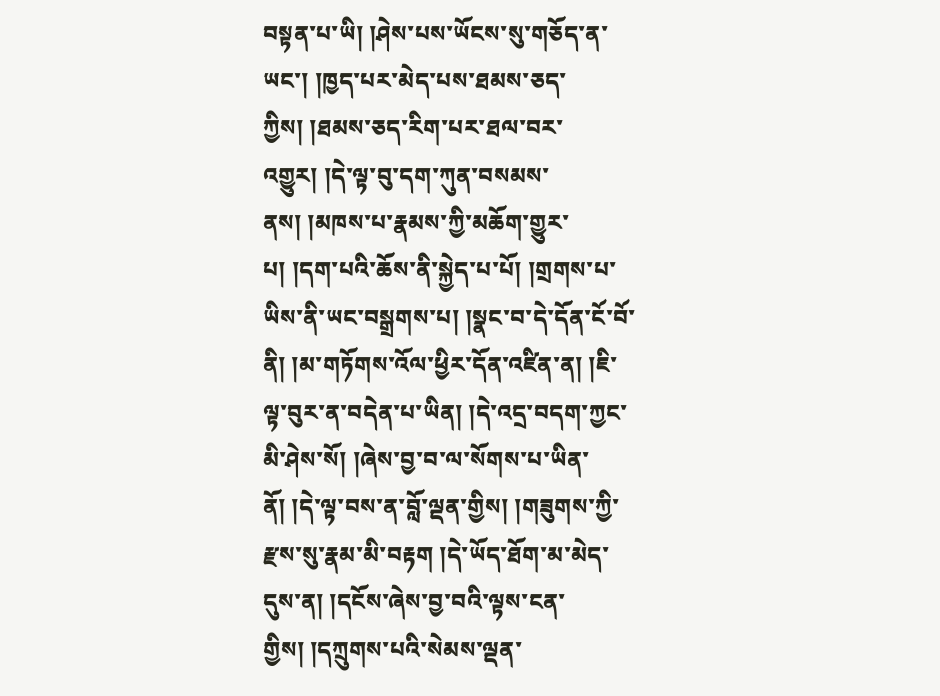བསྟན་པ་ཡི། །ཤེས་པས་ཡོངས་སུ་གཅོད་ན་ཡང་། །ཁྱད་པར་མེད་པས་ཐམས་ཅད་ཀྱིས། །ཐམས་ཅད་རིག་པར་ཐལ་བར་འགྱུར། །དེ་ལྟ་བུ་དག་ཀུན་བསམས་ནས། །མཁས་པ་རྣམས་ཀྱི་མཆོག་གྱུར་པ། །དག་པའི་ཆོས་ནི་སྐྱེད་པ་པོ། །གྲགས་པ་ཡིས་ནི་ཡང་བསྒྲགས་པ། །སྣང་བ་དེ་དོན་ངོ་བོ་ནི། །མ་གཏོགས་འོལ་ཕྱིར་དོན་འཛིན་ན། །ཇི་ལྟ་བུར་ན་བདེན་པ་ཡིན། །དེ་འདྲ་བདག་ཀྱང་མི་ཤེས་སོ། །ཞེས་བྱ་བ་ལ་སོགས་པ་ཡིན་ནོ། །དེ་ལྟ་བས་ན་བློ་ལྡན་གྱིས། །གཟུགས་ཀྱི་རྫས་སུ་རྣམ་མི་བརྟག །དེ་ཡོད་ཐོག་མ་མེད་དུས་ན། །དངོས་ཞེས་བྱ་བའི་ལྟས་ངན་གྱིས། །དཀྲུགས་པའི་སེམས་ལྡན་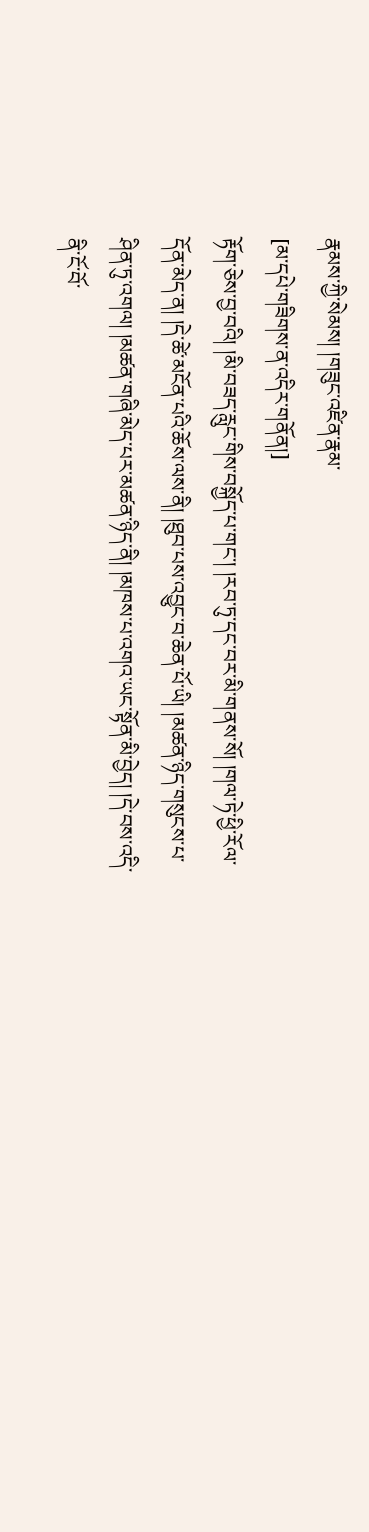རྣམས་ཀྱི་སེམས། །གཟུང་འཛིན་རྣམ་
[མ་དཔེ་གཟིགས་ན་འདིར་གནོན།]
རྟོག་ཅེས་བྱ་བའི། །མི་བཟད་རླུང་གིས་བསྐྱོད་པ་གང་། །རབ་ཏུ་དང་བར་མི་གནས་སོ། །གལ་ཏེ་ཕྱི་རོལ་དོན་མེད་ན། །དེ་ཚེ་མངོན་པའི་ཆོས་ལས་ནི། །ཐུབ་པས་འབྱུང་བ་ཆེན་པོ་ཡི། །མཚན་ཉིད་གསུངས་པ་ཤིན་ཏུ་འགལ། །མཚན་གཞི་མེད་པར་མཚན་ཉིད་ནི། །མཁས་པ་འགའ་ཡང་སྟོན་མི་བྱེད། །དེ་བས་འདི་ནི་ངོ་བོ་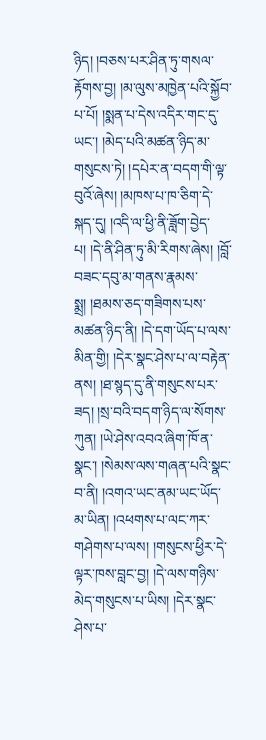ཉིད། །བཅས་པར་ཤིན་ཏུ་གསལ་རྟོགས་བྱ། །མ་ལུས་མཁྱེན་པའི་སྐྱོབ་པ་པོ། །སྨན་པ་དེས་འདིར་གང་དུ་ཡང་། །མེད་པའི་མཚན་ཉིད་མ་གསུངས་ཏེ། །དཔེར་ན་བདག་གི་ལྟ་བུའོ་ཞེས། །མཁས་པ་ཁ་ཅིག་དེ་སྐད་དུ། །འདི་ལ་ཕྱི་ནི་ཟློག་བྱེད་པ། །དེ་ནི་ཤིན་ཏུ་མི་རིགས་ཞེས། །བློ་བཟང་དབུ་མ་གནས་རྣམས་སྨྲ། །ཐམས་ཅད་གཟིགས་པས་མཚན་ཉིད་ནི། །དེ་དག་ཡོད་པ་ལས་མིན་གྱི། །དེར་སྣང་ཤེས་པ་ལ་བརྟེན་ནས། །ཐ་སྙད་དུ་ནི་གསུངས་པར་ཟད། །སྲ་བའི་བདག་ཉིད་ལ་སོགས་ཀུན། །ཡེ་ཤེས་འབའ་ཞིག་ཁོ་ན་སྣང་། །སེམས་ལས་གཞན་པའི་སྣང་བ་ནི། །འགའ་ཡང་ནམ་ཡང་ཡོད་མ་ཡིན། །འཕགས་པ་ལང་ཀར་གཤེགས་པ་ལས། །གསུངས་ཕྱིར་དེ་ལྟར་ཁས་བླང་བྱ། །དེ་ལས་གཉིས་མེད་གསུངས་པ་ཡིས། །དེར་སྣང་ཤེས་པ་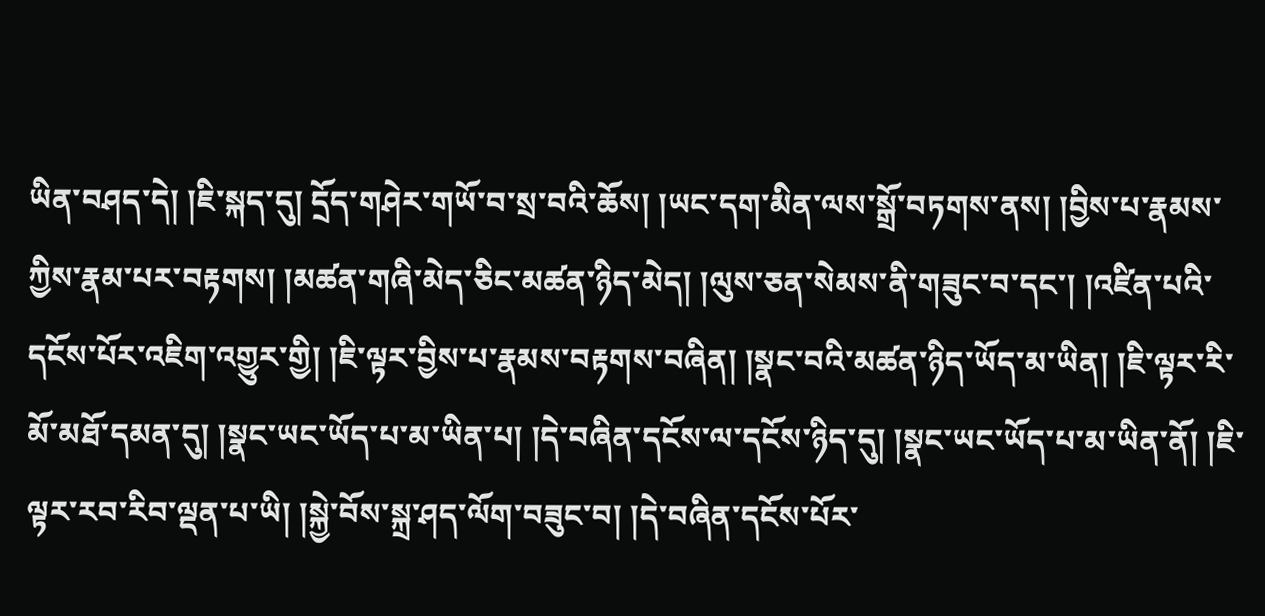ཡིན་བཤད་དེ། །ཇི་སྐད་དུ། དྲོད་གཤེར་གཡོ་བ་སྲ་བའི་ཆོས། །ཡང་དག་མིན་ལས་སྒྲོ་བཏགས་ནས། །བྱིས་པ་རྣམས་ཀྱིས་རྣམ་པར་བརྟགས། །མཚན་གཞི་མེད་ཅིང་མཚན་ཉིད་མེད། །ལུས་ཅན་སེམས་ནི་གཟུང་བ་དང་། །འཛིན་པའི་དངོས་པོར་འཇིག་འགྱུར་གྱི། །ཇི་ལྟར་བྱིས་པ་རྣམས་བརྟགས་བཞིན། །སྣང་བའི་མཚན་ཉིད་ཡོད་མ་ཡིན། །ཇི་ལྟར་རི་མོ་མཐོ་དམན་དུ། །སྣང་ཡང་ཡོད་པ་མ་ཡིན་པ། །དེ་བཞིན་དངོས་ལ་དངོས་ཉིད་དུ། །སྣང་ཡང་ཡོད་པ་མ་ཡིན་ནོ། །ཇི་ལྟར་རབ་རིབ་ལྡན་པ་ཡི། །སྐྱེ་བོས་སྐྲ་ཤད་ལོག་བཟུང་བ། །དེ་བཞིན་དངོས་པོར་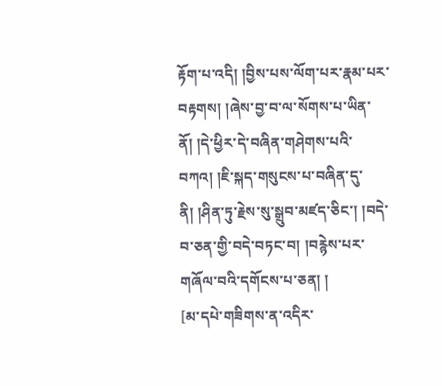རྟོག་པ་འདི། །བྱིས་པས་ལོག་པར་རྣམ་པར་བརྟགས། །ཞེས་བྱ་བ་ལ་སོགས་པ་ཡིན་ནོ། །དེ་ཕྱིར་དེ་བཞིན་གཤེགས་པའི་བཀའ། །ཇི་སྐད་གསུངས་པ་བཞིན་དུ་ནི། །ཤིན་ཏུ་རྗེས་སུ་སྒྲུབ་མཛད་ཅིང་། །བདེ་བ་ཅན་གྱི་བདེ་བཏང་བ། །བརྙེས་པར་གཞོལ་བའི་དགོངས་པ་ཅན། །
[མ་དཔེ་གཟིགས་ན་འདིར་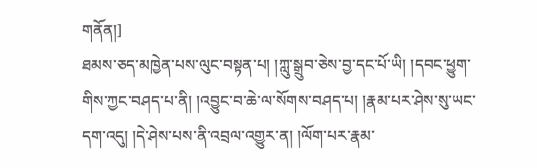གནོན།]
ཐམས་ཅད་མཁྱེན་པས་ལུང་བསྟན་པ། །ཀླུ་སྒྲུབ་ཅེས་བྱ་དང་པོ་ཡི། །དབང་ཕྱུག་གིས་ཀྱང་བཤད་པ་ནི། །འབྱུང་བ་ཆེ་ལ་སོགས་བཤད་པ། །རྣམ་པར་ཤེས་སུ་ཡང་དག་འདུ། །དེ་ཤེས་པས་ནི་འབྲལ་འགྱུར་ན། །ལོག་པར་རྣམ་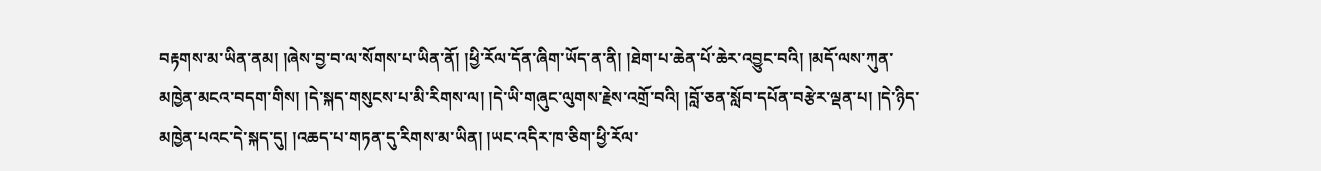བརྟགས་མ་ཡིན་ནམ། །ཞེས་བྱ་བ་ལ་སོགས་པ་ཡིན་ནོ། །ཕྱི་རོལ་དོན་ཞིག་ཡོད་ན་ནི། །ཐེག་པ་ཆེན་པོ་ཆེར་འབྱུང་བའི། །མདོ་ལས་ཀུན་མཁྱེན་མངའ་བདག་གིས། །དེ་སྐད་གསུངས་པ་མི་རིགས་ལ། །དེ་ཡི་གཞུང་ལུགས་རྗེས་འགྲོ་བའི། །བློ་ཅན་སློབ་དཔོན་བརྩེར་ལྡན་པ། །དེ་ཉིད་མཁྱེན་པའང་དེ་སྐད་དུ། །འཆད་པ་གཏན་དུ་རིགས་མ་ཡིན། །ཡང་འདིར་ཁ་ཅིག་ཕྱི་རོལ་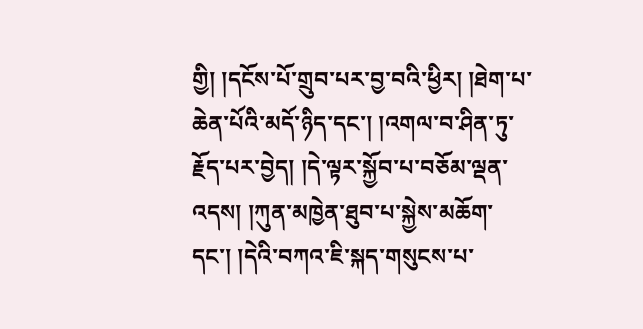གྱི། །དངོས་པོ་གྲུབ་པར་བྱ་བའི་ཕྱིར། །ཐེག་པ་ཆེན་པོའི་མདོ་ཉིད་དང་། །འགལ་བ་ཤིན་ཏུ་རྗོད་པར་བྱེད། །དེ་ལྟར་སྐྱོབ་པ་བཅོམ་ལྡན་འདས། །ཀུན་མཁྱེན་ཐུབ་པ་སྐྱེས་མཆོག་དང་། །དེའི་བཀའ་ཇི་སྐད་གསུངས་པ་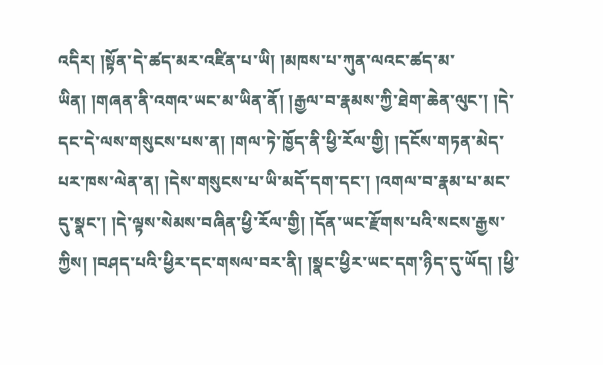འདིར། །སྟོན་དེ་ཚད་མར་འཛིན་པ་ཡི། །མཁས་པ་ཀུན་ལའང་ཚད་མ་ཡིན། །གཞན་ནི་འགའ་ཡང་མ་ཡིན་ནོ། །རྒྱལ་བ་རྣམས་ཀྱི་ཐེག་ཆེན་ལུང་། །དེ་དང་དེ་ལས་གསུངས་པས་ན། །གལ་ཏེ་ཁྱོད་ནི་ཕྱི་རོལ་གྱི། །དངོས་གཏན་མེད་པར་ཁས་ལེན་ན། །དེས་གསུངས་པ་ཡི་མདོ་དག་དང་། །འགལ་བ་རྣམ་པ་མང་དུ་སྣང་། །དེ་ལྟས་སེམས་བཞིན་ཕྱི་རོལ་གྱི། །དོན་ཡང་རྫོགས་པའི་སངས་རྒྱས་ཀྱིས། །བཤད་པའི་ཕྱིར་དང་གསལ་བར་ནི། །སྣང་ཕྱིར་ཡང་དག་ཉིད་དུ་ཡོད། །ཕྱི་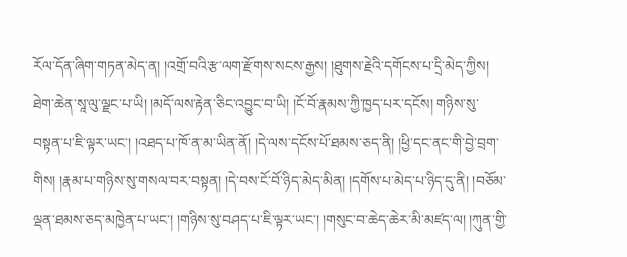རོལ་དོན་ཞིག་གཏན་མེད་ན། །འགྲོ་བའི་རྩ་ལག་རྫོགས་སངས་རྒྱས། །ཐུགས་རྗེའི་དགོངས་པ་དྲི་མེད་ཀྱིས། ཐེག་ཆེན་སཱ་ལུ་ལྗང་པ་ཡི། །མདོ་ལས་རྟེན་ཅིང་འབྱུང་བ་ཡི། །ངོ་བོ་རྣམས་ཀྱི་ཁྱད་པར་དངོས། གཉིས་སུ་བསྟན་པ་ཇི་ལྟར་ཡང་། །འཐད་པ་ཁོ་ན་མ་ཡིན་ནོ། །དེ་ལས་དངོས་པོ་ཐམས་ཅད་ནི། །ཕྱི་དང་ནང་གི་བྱེ་བྲག་གིས། །རྣམ་པ་གཉིས་སུ་གསལ་བར་བསྟན། །དེ་བས་ངོ་བོ་ཉིད་མེད་མིན། །དགོས་པ་མེད་པ་ཉིད་དུ་ནི། །བཅོམ་ལྡན་ཐམས་ཅད་མཁྱེན་པ་ཡང་། །གཉིས་སུ་བཤད་པ་ཇི་ལྟར་ཡང་། །གསུང་བ་ཆེད་ཆེར་མི་མཛད་ལ། །ཀུན་གྱི་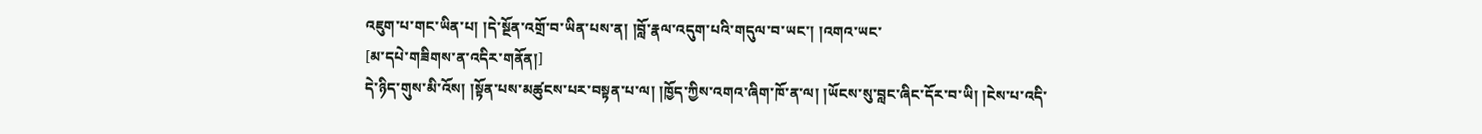འཇུག་པ་གང་ཡིན་པ། །དེ་སྔོན་འགྲོ་བ་ཡིན་པས་ན། །བློ་རྣལ་འདུག་པའི་གདུལ་བ་ཡང་། །འགའ་ཡང་
[མ་དཔེ་གཟིགས་ན་འདིར་གནོན།]
དེ་ཉིད་གུས་མི་འོས། །སྟོན་པས་མཚུངས་པར་བསྟན་པ་ལ། །ཁྱོད་ཀྱིས་འགའ་ཞིག་ཁོ་ན་ལ། །ཡོངས་སུ་བླང་ཞིང་དོར་བ་ཡི། །ངེས་པ་འདི་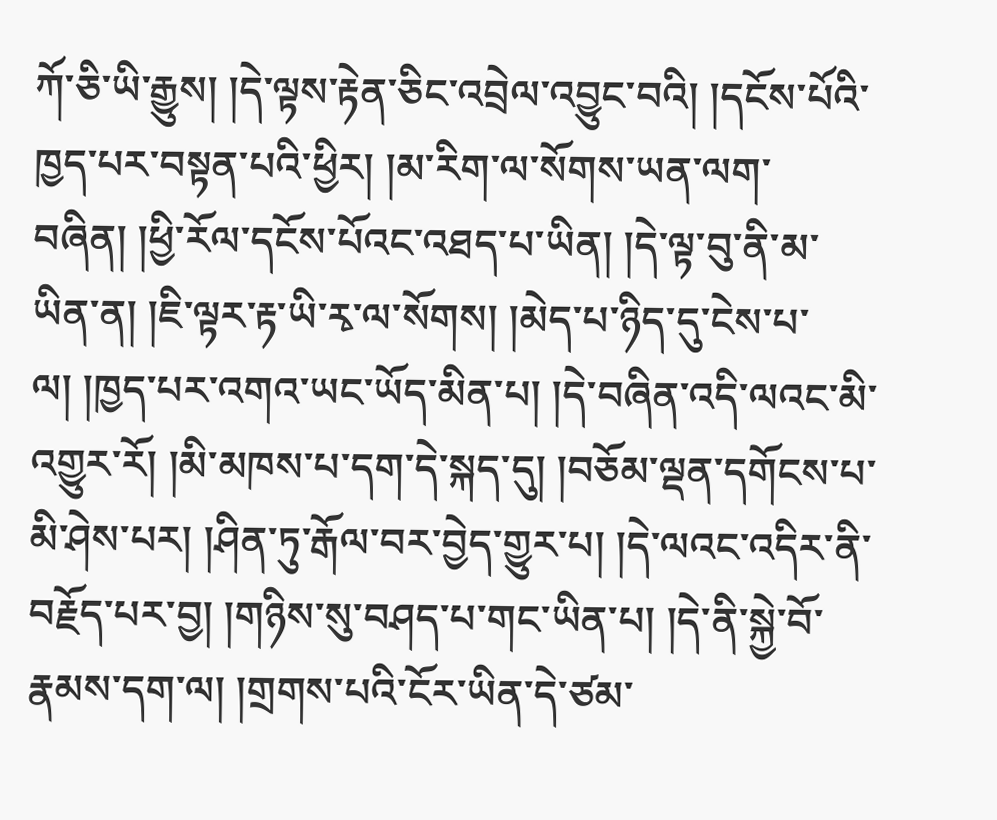ཀོ་ཅི་ཡི་རྒྱུས། །དེ་ལྟས་རྟེན་ཅིང་འབྲེལ་འབྱུང་བའི། །དངོས་པོའི་ཁྱད་པར་བསྟན་པའི་ཕྱིར། །མ་རིག་ལ་སོགས་ཡན་ལག་བཞིན། །ཕྱི་རོལ་དངོས་པོའང་འཐད་པ་ཡིན། །དེ་ལྟ་བུ་ནི་མ་ཡིན་ན། །ཇི་ལྟར་རྟ་ཡི་རྭ་ལ་སོགས། །མེད་པ་ཉིད་དུ་ངེས་པ་ལ། །ཁྱད་པར་འགའ་ཡང་ཡོད་མིན་པ། །དེ་བཞིན་འདི་ལའང་མི་འགྱུར་རོ། །མི་མཁས་པ་དག་དེ་སྐད་དུ། །བཅོམ་ལྡན་དགོངས་པ་མི་ཤེས་པར། །ཤིན་ཏུ་རྒོལ་བར་བྱེད་གྱུར་པ། །དེ་ལའང་འདིར་ནི་བརྗོད་པར་བྱ། །གཉིས་སུ་བཤད་པ་གང་ཡིན་པ། །དེ་ནི་སྐྱེ་བོ་རྣམས་དག་ལ། །གྲགས་པའི་ངོར་ཡིན་དེ་ཙམ་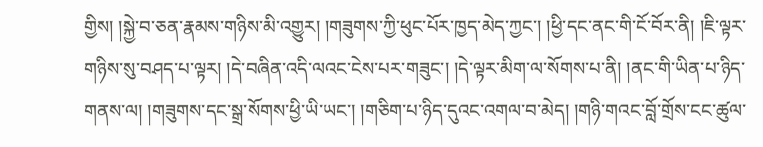གྱིས། །སྐྱེ་བ་ཅན་རྣམས་གཉིས་མི་འགྱུར། །གཟུགས་ཀྱི་ཕུང་པོར་ཁྱད་མེད་ཀྱང་། །ཕྱི་དང་ནང་གི་ངོ་བོར་ནི། །ཇི་ལྟར་གཉིས་སུ་བཤད་པ་ལྟར། །དེ་བཞིན་འདི་ལའང་ངེས་པར་གཟུང་། །དེ་ལྟར་མིག་ལ་སོགས་པ་ནི། །ནང་གི་ཡིན་པ་ཉིད་གནས་ལ། །གཟུགས་དང་སྒྲ་སོགས་ཕྱི་ཡི་ཡང་། །གཅིག་པ་ཉིད་དུའང་འགལ་བ་མེད། །གཉི་གའང་བློ་གྲོས་ངང་ཚུལ་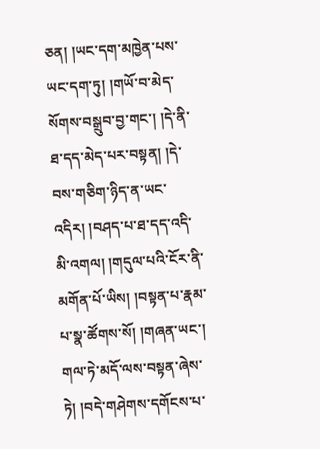ཅན། །ཡང་དག་མཁྱེན་པས་ཡང་དག་ཏུ། །གཡོ་བ་མེད་སོགས་བསྒྲུབ་བྱ་གང་། །དེ་ནི་ཐ་དད་མེད་པར་བསྟན། །དེ་བས་གཅིག་ཉིད་ན་ཡང་འདིར། །བཤད་པ་ཐ་དད་འདི་མི་འགལ། །གདུལ་པའི་ངོར་ནི་མགོན་པོ་ཡིས། །བསྟན་པ་རྣམ་པ་སྣ་ཚོགས་སོ། །གཞན་ཡང་། གལ་ཏེ་མདོ་ལས་བསྟན་ཞེས་ཏེ། །བདེ་གཤེགས་དགོངས་པ་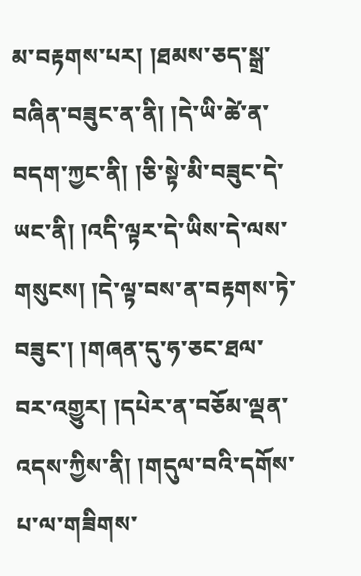མ་བརྟགས་པར། །ཐམས་ཅད་སྒྲ་བཞིན་བཟུང་ན་ནི། །དེ་ཡི་ཚེ་ན་བདག་ཀྱང་ནི། །ཅི་སྟེ་མི་བཟུང་དེ་ཡང་ནི། །འདི་ལྟར་དེ་ཡིས་དེ་ལས་གསུངས། །དེ་ལྟ་བས་ན་བརྟགས་ཏེ་བཟུང་། །གཞན་དུ་ཧ་ཅང་ཐལ་བར་འགྱུར། །དཔེར་ན་བཅོམ་ལྡན་འདས་ཀྱིས་ནི། །གདུལ་བའི་དགོས་པ་ལ་གཟིགས་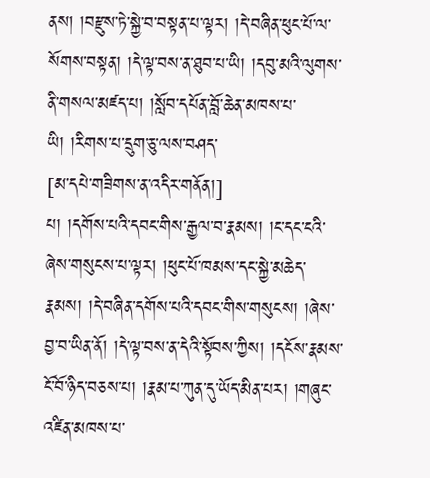ནས། །བརྫུས་ཏེ་སྐྱེ་བ་བསྟན་པ་ལྟར། །དེ་བཞིན་ཕུང་པོ་ལ་སོགས་བསྟན། །དེ་ལྟ་བས་ན་ཐུབ་པ་ཡི། །དབུ་མའི་ལུགས་ནི་གསལ་མཛད་པ། །སློབ་དཔོན་བློ་ཆེན་མཁས་པ་ཡི། །རིགས་པ་དྲུག་ཅུ་ལས་བཤད་
[མ་དཔེ་གཟིགས་ན་འདིར་གནོན།]
པ། །དགོས་པའི་དབང་གིས་རྒྱལ་བ་རྣམས། །ང་དང་ངའི་ཞེས་གསུངས་པ་ལྟར། །ཕུང་པོ་ཁམས་དང་སྐྱེ་མཆེད་རྣམས། །དེ་བཞིན་དགོས་པའི་དབང་གིས་གསུངས། །ཞེས་བྱ་བ་ཡིན་ནོ། །དེ་ལྟ་བས་ན་དེའི་སྟོབས་ཀྱིས། །དངོས་རྣམས་ངོ་བོ་ཉིད་བཅས་པ། །རྣམ་པ་ཀུན་དུ་ཡོད་མིན་པར། །གཞུང་འཛིན་མཁས་པ་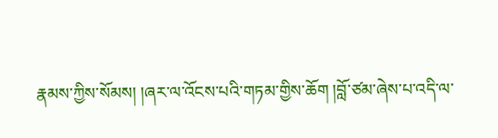རྣམས་ཀྱིས་སོམས། །ཞར་ལ་འོངས་པའི་གཏམ་གྱིས་ཆོག །བློ་ཙམ་ཞེས་པ་འདི་ལ་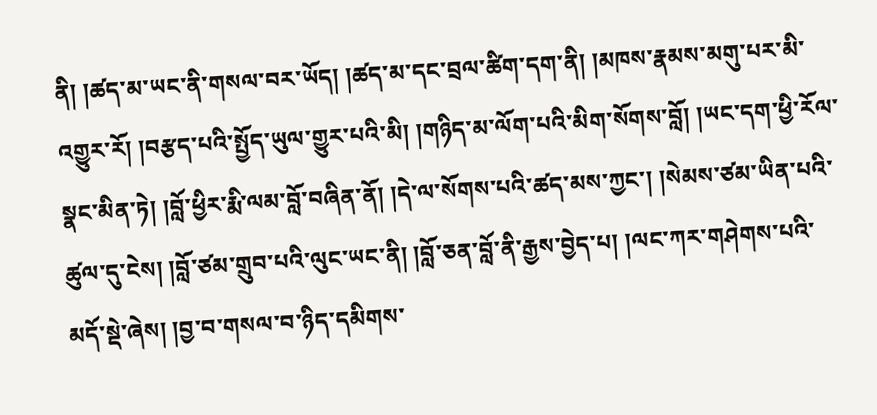ནི། །ཚད་མ་ཡང་ནི་གསལ་བར་ཡོད། །ཚད་མ་དང་བྲལ་ཚིག་དག་ནི། །མཁས་རྣམས་མགུ་པར་མི་འགྱུར་རོ། །བརྩད་པའི་སྤྱོད་ཡུལ་གྱུར་པའི་མི། །གཉིད་མ་ལོག་པའི་མིག་སོགས་བློ། །ཡང་དག་ཕྱི་རོལ་སྣང་མིན་ཏེ། །བློ་ཕྱིར་རྨི་ལམ་བློ་བཞིན་ནོ། །དེ་ལ་སོགས་པའི་ཚད་མས་ཀྱང་། །སེམས་ཙམ་ཡིན་པའི་ཚུལ་དུ་ངེས། །བློ་ཙམ་གྲུབ་པའི་ལུང་ཡང་ནི། །བློ་ཅན་བློ་ནི་རྒྱས་བྱེད་པ། །ལང་ཀར་གཤེགས་པའི་མདོ་སྡེ་ཞེས། །བྱ་བ་གསལ་བ་ཉིད་དམིགས་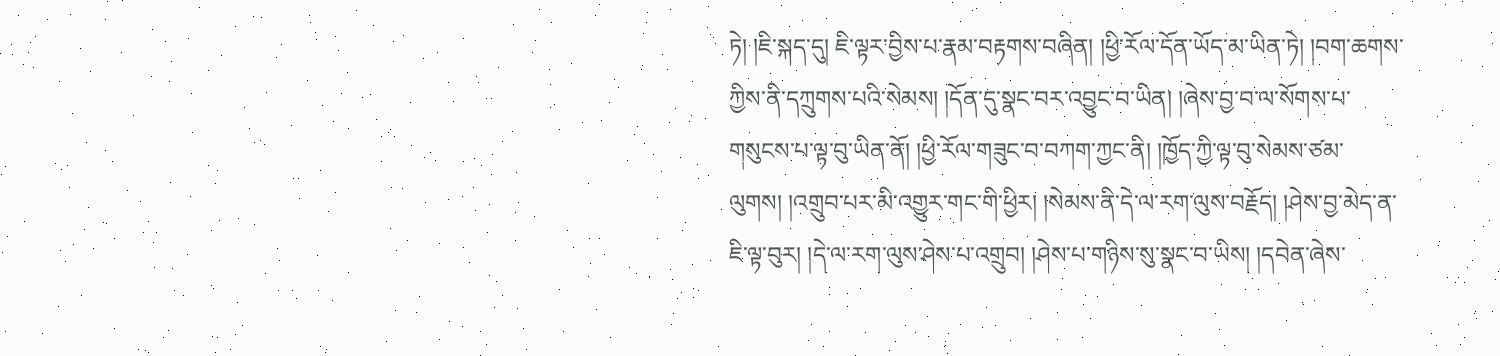ཏེ། །ཇི་སྐད་དུ། ཇི་ལྟར་བྱིས་པ་རྣམ་བརྟགས་བཞིན། །ཕྱི་རོལ་དོན་ཡོད་མ་ཡིན་ཏེ། །བག་ཆགས་ཀྱིས་ནི་དཀྲུགས་པའི་སེམས། །དོན་དུ་སྣང་བར་འབྱུང་བ་ཡིན། །ཞེས་བྱ་བ་ལ་སོགས་པ་གསུངས་པ་ལྟ་བུ་ཡིན་ནོ། །ཕྱི་རོལ་གཟུང་བ་བཀག་ཀྱང་ནི། །ཁྱོད་ཀྱི་ལྟ་བུ་སེམས་ཙམ་ལུགས། །འགྲུབ་པར་མི་འགྱུར་གང་གི་ཕྱིར། །སེམས་ནི་དེ་ལ་རག་ལུས་བརྗོད། །ཤེས་བྱ་མེད་ན་ཇི་ལྟ་བུར། །དེ་ལ་རག་ལུས་ཤེས་པ་འགྲུབ། །ཤེས་པ་གཉིས་སུ་སྣང་བ་ཡིས། །དབེན་ཞེས་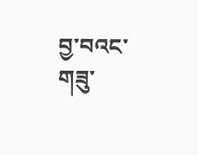བྱ་བའང་གཟུ་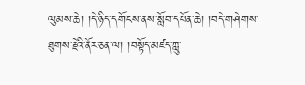ལུམས་ཆེ། །དེ་ཉིད་དགོངས་ནས་སློབ་དཔོན་ཆེ། །བདེ་གཤེགས་ཐུགས་རྗེའི་ནོར་ཅན་ལ། །བསྟོད་མཛད་ཀླུ་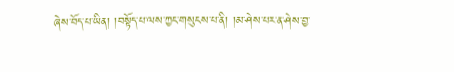ཞེས་བོད་པ་ཡིན། །བསྟོད་པ་ལས་ཀྱང་གསུངས་པ་ནི། །མ་ཤེས་པར་ན་ཤེས་བྱ་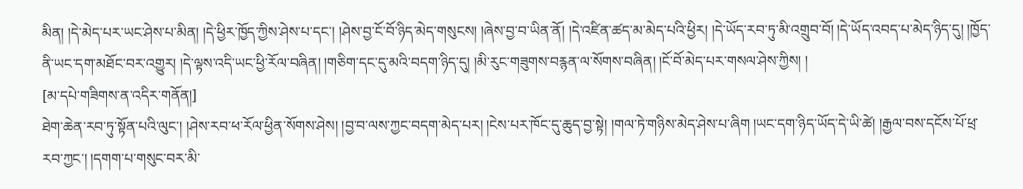མིན། །དེ་མེད་པར་ཡང་ཤེས་པ་མིན། །དེ་ཕྱིར་ཁྱོད་ཀྱིས་ཤེས་པ་དང་། །ཤེས་བྱ་ངོ་བོ་ཉིད་མེད་གསུངས། །ཞེས་བྱ་བ་ཡིན་ནོ། །དེ་འཛིན་ཚད་མ་མེད་པའི་ཕྱིར། །དེ་ཡོད་རབ་ཏུ་མི་འགྲུབ་བོ། །དེ་ཡོད་འབད་པ་མེད་ཉིད་དུ། །ཁྱོད་ནི་ཡང་དག་མཐོང་བར་འགྱུར། །དེ་ལྟས་འདི་ཡང་ཕྱི་རོལ་བཞིན། །གཅིག་དང་དུ་མའི་བདག་ཉིད་དུ། །མི་རུང་གཟུགས་བརྙན་ལ་སོགས་བཞིན། །ངོ་བོ་མེད་པར་གསལ་ཤེས་ཀྱིས། །
[མ་དཔེ་གཟིགས་ན་འདིར་གནོན།]
ཐེག་ཆེན་རབ་ཏུ་སྟོན་པའི་ལུང་། །ཤེས་རབ་ཕ་རོལ་ཕྱིན་སོགས་ཤེས། །བྱ་བ་ལས་ཀྱང་བདག་མེད་པར། །ངེས་པར་ཁོང་དུ་ཆུད་བྱ་སྟེ། །གལ་ཏེ་གཉིས་མེད་ཤེས་པ་ཞིག །ཡང་དག་ཉིད་ཡོད་དེ་ཡི་ཚེ། །རྒྱལ་བས་དངོས་པོ་ཕྲ་རབ་ཀྱང་། །དགག་པ་གསུང་བར་མི་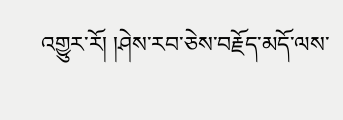འགྱུར་རོ། །ཤེས་རབ་ཅེས་བརྗོད་མདོ་ལས་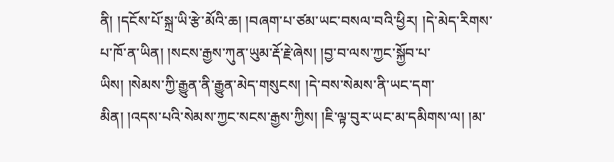ནི། །དངོས་པོ་སྐྲ་ཡི་རྩེ་མོའི་ཆ། །བཞག་པ་ཙམ་ཡང་བསལ་བའི་ཕྱིར། །དེ་མེད་རིགས་པ་ཁོ་ན་ཡིན། །སངས་རྒྱས་ཀུན་ཡུམ་རྡོ་རྗེ་ཞེས། །བྱ་བ་ལས་ཀྱང་སྐྱོབ་པ་ཡིས། །སེམས་ཀྱི་རྒྱུན་ནི་རྒྱུན་མེད་གསུངས། །དེ་བས་སེམས་ནི་ཡང་དག་མིན། །འདས་པའི་སེམས་ཀྱང་སངས་རྒྱས་ཀྱིས། །ཇི་ལྟ་བུར་ཡང་མ་དམིགས་ལ། །མ་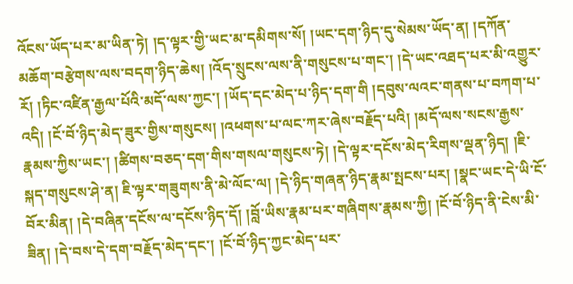འོངས་ཡོད་པར་མ་ཡིན་ཏེ། །ད་ལྟར་གྱི་ཡང་མ་དམིགས་སོ། །ཡང་དག་ཉིད་དུ་སེམས་ཡོད་ན། །དཀོན་མཆོག་བརྩེགས་ལས་བདག་ཉིད་ཆེས། །འོད་སྲུངས་ལས་ནི་གསུངས་པ་གང་། །དེ་ཡང་འཐད་པར་མི་འགྱུར་རོ། །ཏིང་འཛིན་རྒྱལ་པོའི་མདོ་ལས་ཀྱང་། །ཡོད་དང་མེད་པ་ཉིད་དག་གི །དབུས་ལའང་གནས་པ་བཀག་པ་འདི། །ངོ་བོ་ཉིད་མེད་ཟུར་གྱིས་གསུངས། །འཕགས་པ་ལང་ཀར་ཞེས་བརྗོད་པའི། །མདོ་ལས་སངས་རྒྱས་རྣམས་ཀྱིས་ཡང་། །ཚིགས་བཅད་དག་གིས་གསལ་གསུངས་ཏེ། །དེ་ལྟར་དངོས་མེད་རིགས་ལྡན་ཉིད། །ཇི་སྐད་གསུངས་ཤེ་ན། ཇི་ལྟར་གཟུགས་ནི་མེ་ལོང་ལ། །དེ་ཉིད་གཞན་ཉིད་རྣམ་སྤངས་པར། །སྣང་ཡང་དེ་ཡི་ངོ་བོར་མིན། །དེ་བཞིན་དངོས་ལ་དངོས་ཉིད་དོ། །བློ་ཡིས་རྣམ་པར་གཞིགས་རྣམས་ཀྱི། །ངོ་བོ་ཉིད་ནི་ངེས་མི་ཟིན། །དེ་བས་དེ་དག་བརྗོད་མེད་དང་། །ངོ་བོ་ཉིད་ཀྱང་མེད་པར་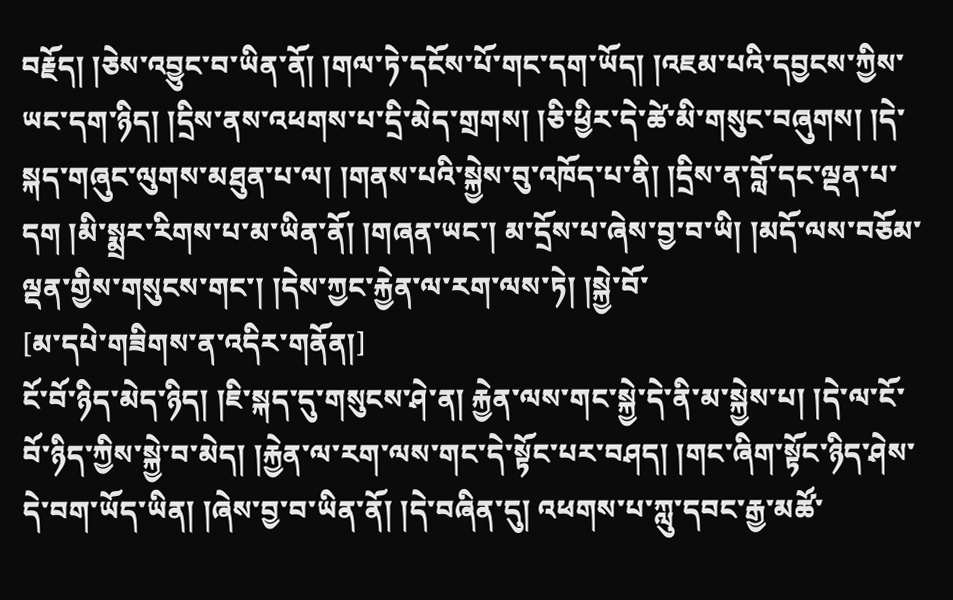བརྗོད། །ཅེས་འབྱུང་བ་ཡིན་ནོ། །གལ་ཏེ་དངོས་པོ་གང་དག་ཡོད། །འཇམ་པའི་དབྱངས་ཀྱིས་ཡང་དག་ཉིད། །དྲིས་ནས་འཕགས་པ་དྲི་མེད་གྲགས། །ཅི་ཕྱིར་དེ་ཚེ་མི་གསུང་བཞུགས། །དེ་སྐད་གཞུང་ལུགས་མཐུན་པ་ལ། །གནས་པའི་སྐྱེས་བུ་འཁོད་པ་ནི། །དྲིས་ན་བློ་དང་ལྡན་པ་དག །མི་སྨྲར་རིགས་པ་མ་ཡིན་ནོ། །གཞན་ཡང་། མ་དྲོས་པ་ཞེས་བྱ་བ་ཡི། །མདོ་ལས་བཅོམ་ལྡན་གྱིས་གསུངས་གང་། །དེས་ཀྱང་རྐྱེན་ལ་རག་ལས་ཏེ། །སྐྱེ་བོ་
[མ་དཔེ་གཟིགས་ན་འདིར་གནོན།]
ངོ་བོ་ཉིད་མེད་ཉིད། །ཇི་སྐད་དུ་གསུངས་ཤེ་ན། རྐྱེན་ལས་གང་སྐྱེ་དེ་ནི་མ་སྐྱེས་པ། །དེ་ལ་ངོ་བོ་ཉིད་ཀྱིས་སྐྱེ་བ་མེད། །རྐྱེན་ལ་རག་ལས་གང་དེ་སྟོང་པར་བཤད། །གང་ཞིག་སྟོང་ཉིད་ཤེས་དེ་བག་ཡོད་ཡིན། །ཞེས་བྱ་བ་ཡིན་ནོ། །དེ་བཞིན་དུ། འཕགས་པ་ཀླུ་དབང་རྒྱ་མཚོ་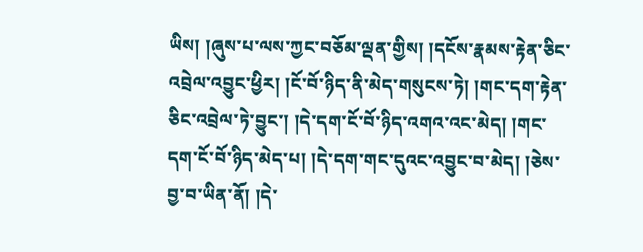ཡིས། །ཞུས་པ་ལས་ཀྱང་བཅོམ་ལྡན་གྱིས། །དངོས་རྣམས་རྟེན་ཅིང་འབྲེལ་འབྱུང་ཕྱིར། །ངོ་བོ་ཉིད་ནི་མེད་གསུངས་ཏེ། །གང་དག་རྟེན་ཅིང་འབྲེལ་ཏེ་བྱུང་། །དེ་དག་ངོ་བོ་ཉིད་འགའ་འང་མེད། །གང་དག་ངོ་བོ་ཉིད་མེད་པ། །དེ་དག་གང་དུའང་འབྱུང་བ་མེད། །ཅེས་བྱ་བ་ཡིན་ནོ། །དེ་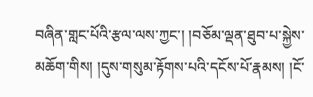བཞིན་གླང་པོའི་རྩལ་ལས་ཀྱང་། །བཅོམ་ལྡན་ཐུབ་པ་སྐྱེས་མཆོག་གིས། །དུས་གསུམ་རྟོགས་པའི་དངོས་པོ་རྣམས། །ངོ་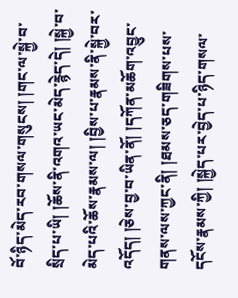བོ་ཉིད་མེད་རབ་གསལ་གསུངས། །གང་ལ་སྐྱེ་བ་སྲིད་པ་ཡི། །ཆོས་ནི་འགའ་ཡང་མེད་རྙེད་དེ། །སྐྱེ་བ་མེད་པའི་ཆོས་རྣམས་ལ། །བྱིས་པ་རྣམས་ནི་སྐྱེ་བར་འདོད། །ཅེས་བྱ་བ་ཡིན་ནོ། །དཀོན་མཆོག་འབྱུང་གནས་ལས་ཀྱང་ནི། །ཐམས་ཅད་གཟིགས་པས་དངོས་རྣམས་ཀྱི། །སྐྱེད་པར་བྱེད་པ་ཉིད་གསལ་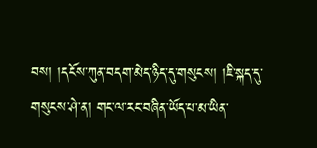བས། །དངོས་ཀུན་བདག་མེད་ཉིད་དུ་གསུངས། །ཇི་སྐད་དུ་གསུངས་ཤེ་ན། གང་ལ་རང་བཞིན་ཡོད་པ་མ་ཡིན་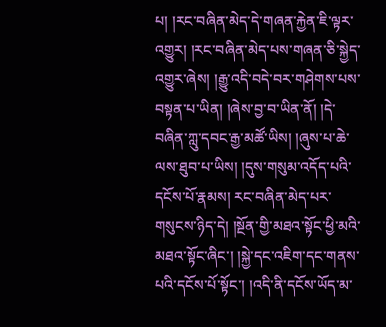པ། །རང་བཞིན་མེད་དེ་གཞན་རྐྱེན་ཇི་ལྟར་འགྱུར། །རང་བཞིན་མེད་པས་གཞན་ཅི་སྐྱེད་འགྱུར་ཞེས། །རྒྱུ་འདི་བདེ་བར་གཤེགས་པས་བསྟན་པ་ཡིན། །ཞེས་བྱ་བ་ཡིན་ནོ། །དེ་བཞིན་ཀླུ་དབང་རྒྱ་མཚོ་ཡིས། །ཞུས་པ་ཆེ་ལས་ཐུབ་པ་ཡིས། །དུས་གསུམ་འདོད་པའི་དངོས་པོ་རྣམས། རང་བཞིན་མེད་པར་གསུངས་ཉིད་དེ། །སྔོན་གྱི་མཐའ་སྟོང་ཕྱི་མའི་མཐའ་སྟོང་ཞིང་། །སྐྱེ་དང་འཇིག་དང་གནས་པའི་དངོས་པོ་སྟོང་། །འདི་ནི་དངོས་ཡོད་མ་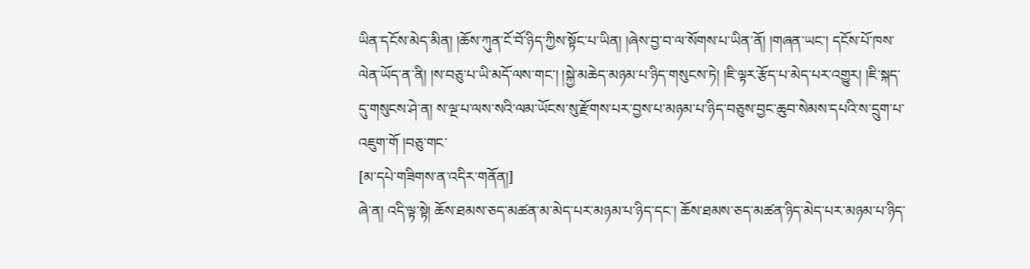ཡིན་དངོས་མེད་མིན། །ཆོས་ཀུན་ངོ་བོ་ཉིད་ཀྱིས་སྟོང་པ་ཡིན། །ཞེས་བྱ་བ་ལ་སོགས་པ་ཡིན་ནོ། །གཞན་ཡང་། དངོས་པོ་ཁས་ལེན་ཡོད་ན་ནི། །ས་བཅུ་པ་ཡི་མདོ་ལས་གང་། །སྐྱེ་མཆེད་མཉམ་པ་ཉིད་གསུངས་ཏེ། །ཇི་ལྟར་རྩོད་པ་མེད་པར་འགྱུར། །ཇི་སྐད་དུ་གསུངས་ཤེ་ན། ས་ལྔ་པ་ལས་སའི་ལམ་ཡོངས་སུ་རྫོགས་པར་བྱས་པ་མཉམ་པ་ཉིད་བཅུས་བྱང་ཆུབ་སེམས་དཔའི་ས་དྲུག་པ་འཇུག་གོ །བཅུ་གང་
[མ་དཔེ་གཟིགས་ན་འདིར་གནོན།]
ཞེ་ན། འདི་ལྟ་སྟེ། ཆོས་ཐམས་ཅད་མཚན་མ་མེད་པར་མཉམ་པ་ཉིད་དང་། ཆོས་ཐམས་ཅད་མཚན་ཉིད་མེད་པར་མཉམ་པ་ཉིད་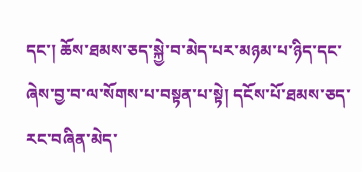དང་། ཆོས་ཐམས་ཅད་སྐྱེ་བ་མེད་པར་མཉམ་པ་ཉིད་དང་ཞེས་བྱ་བ་ལ་སོགས་པ་བསྟན་པ་སྟེ། དངོས་པོ་ཐམས་ཅད་རང་བཞིན་མེད་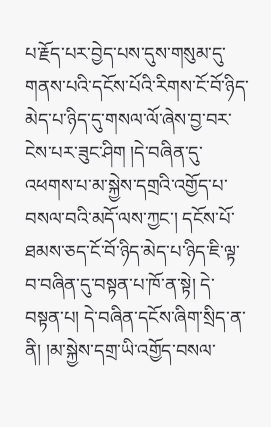པ་རྗོད་པར་བྱེད་པས་དུས་གསུམ་དུ་གནས་པའི་དངོས་པོའི་རིགས་ངོ་བོ་ཉིད་མེད་པ་ཉིད་དུ་གསལ་ལོ་ཞེས་བྱ་བར་ངེས་པར་ཟུང་ཤིག །དེ་བཞིན་དུ་འཕགས་པ་མ་སྐྱེས་དགྲའི་འགྱོད་པ་བསལ་བའི་མདོ་ལས་ཀྱང་། དངོས་པོ་ཐམས་ཅད་ངོ་བོ་ཉིད་མེད་པ་ཉིད་ཇི་ལྟ་བ་བཞིན་དུ་བསྟན་པ་ཁོ་ན་སྟེ། དེ་བསྟན་པ། དེ་བཞིན་དངོས་ཞིག་སྲིད་ན་ནི། །མ་སྐྱེས་དགྲ་ཡི་འགྱོད་བསལ་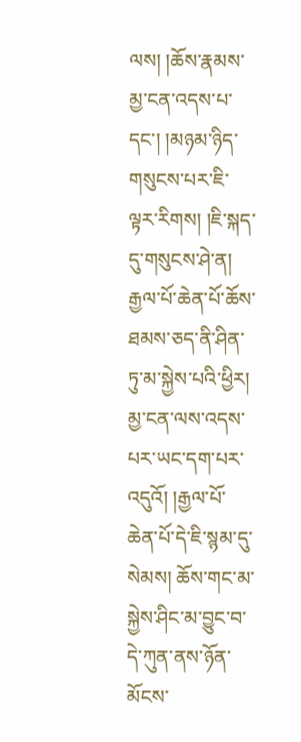ལས། །ཆོས་རྣམས་མྱ་ངན་འདས་པ་དང་། །མཉམ་ཉིད་གསུངས་པར་ཇི་ལྟར་རིགས། །ཇི་སྐད་དུ་གསུངས་ཤེ་ན། རྒྱལ་པོ་ཆེན་པོ་ཆོས་ཐམས་ཅད་ནི་ཤིན་ཏུ་མ་སྐྱེས་པའི་ཕྱིར། མྱ་ངན་ལས་འདས་པར་ཡང་དག་པར་འདུའོ། །རྒྱལ་པོ་ཆེན་པོ་དེ་ཇི་སྙམ་དུ་སེམས། ཆོས་གང་མ་སྐྱེས་ཤིང་མ་བྱུང་བ་དེ་ཀུན་ནས་ཉོན་མོངས་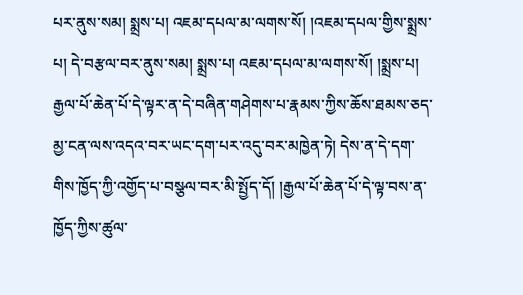པར་ནུས་སམ། སྨྲས་པ། འཇམ་དཔལ་མ་ལགས་སོ། །འཇམ་དཔལ་གྱིས་སྨྲས་པ། དེ་བརྩལ་བར་ནུས་སམ། སྨྲས་པ། འཇམ་དཔལ་མ་ལགས་སོ། །སྨྲས་པ། རྒྱལ་པོ་ཆེན་པོ་དེ་ལྟར་ན་དེ་བཞིན་གཤེགས་པ་རྣམས་ཀྱིས་ཆོས་ཐམས་ཅད་མྱ་ངན་ལས་འདའ་བར་ཡང་དག་པར་འདུ་བར་མཁྱེན་ཏེ། དེས་ན་དེ་དག་གིས་ཁྱོད་ཀྱི་འགྱོད་པ་བསྩལ་བར་མི་སྤྱོད་དོ། །རྒྱལ་པོ་ཆེན་པོ་དེ་ལྟ་བས་ན་ཁྱོད་ཀྱིས་ཚུལ་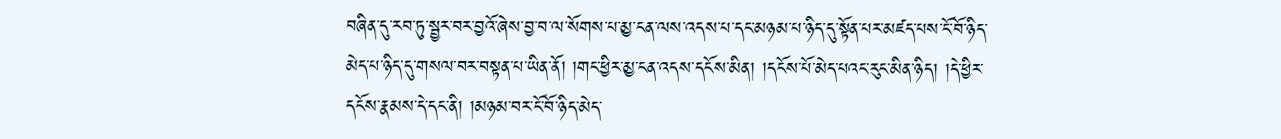བཞིན་དུ་རབ་ཏུ་སྦྱར་བར་བྱའོ་ཞེས་བྱ་བ་ལ་སོགས་པ་མྱ་ངན་ལས་འདས་པ་དང་མཉམ་པ་ཉིད་དུ་སྟོན་པར་མཛད་པས་ངོ་བོ་ཉིད་མེད་པ་ཉིད་དུ་གསལ་བར་བསྟན་པ་ཡིན་ནོ། །གང་ཕྱིར་མྱ་ངན་འདས་དངོས་མིན། །དངོས་པོ་མེད་པའང་རུང་མིན་ཉིད། །དེ་ཕྱིར་དངོས་རྣམས་དེ་དང་ནི། །མཉམ་བར་ངོ་བོ་ཉིད་མེད་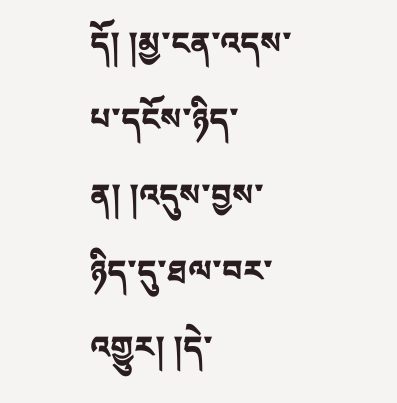དོ། །མྱ་ངན་འདས་པ་དངོས་ཉིད་ན། །འདུས་བྱས་ཉིད་དུ་ཐལ་བར་འགྱུར། །དེ་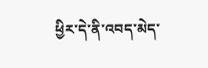ཕྱིར་དེ་ནི་འབད་མེད་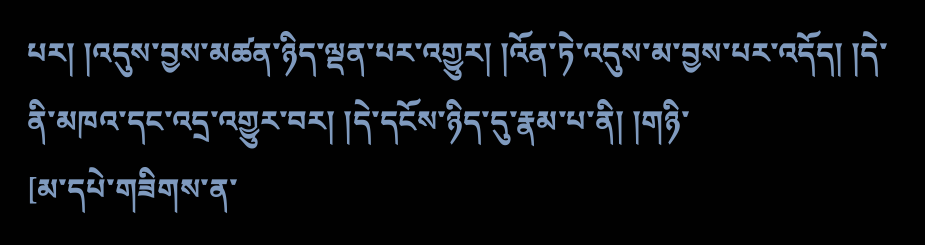པར། །འདུས་བྱས་མཚན་ཉིད་ལྡན་པར་འགྱུར། །འོན་ཏེ་འདུས་མ་བྱས་པར་འདོད། །དེ་ནི་མཁའ་དང་འདྲ་འགྱུར་བར། །དེ་དངོས་ཉིད་དུ་རྣམ་པ་ནི། །གཉི་
[མ་དཔེ་གཟིགས་ན་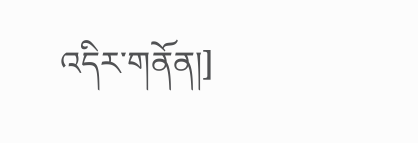འདིར་གནོན།]